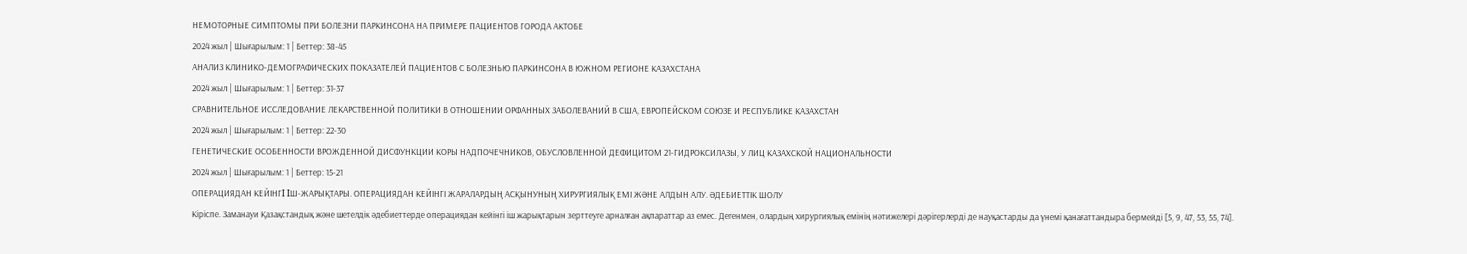НЕМОТОРНЫЕ СИМПТОМЫ ПРИ БОЛЕЗНИ ПАРКИНСОНА НА ПРИМЕРЕ ПАЦИЕНТОВ ГОРОДА АКТОБЕ
2024 жыл | Шығарылым: 1 | Беттер: 38-45
АНАЛИЗ КЛИНИКО-ДЕМОГРАФИЧЕСКИХ ПОКАЗАТЕЛЕЙ ПАЦИЕНТОВ С БОЛЕЗНЬЮ ПАРКИНСОНА В ЮЖНОМ РЕГИОНЕ КАЗАХСТАНА
2024 жыл | Шығарылым: 1 | Беттер: 31-37
CРАВНИТЕЛЬНОЕ ИССЛЕДОВАНИЕ ЛЕКАРСТВЕННОЙ ПОЛИТИКИ В ОТНОШЕНИИ ОРФАННЫХ ЗАБОЛЕВАНИЙ В США, ЕВРОПЕЙСКОМ СОЮЗЕ И РЕСПУБЛИКЕ КАЗАХСТАН
2024 жыл | Шығарылым: 1 | Беттер: 22-30
ГЕНЕТИЧЕСКИЕ ОСОБЕННОСТИ ВРОЖДЕННОЙ ДИСФУНКЦИИ КОРЫ НАДПОЧЕЧНИКОВ, ОБУСЛОВЛЕННОЙ ДЕФИЦИТОМ 21-ГИДРОКСИЛАЗЫ, У ЛИЦ КАЗАХСКОЙ НАЦИОНАЛЬНОСТИ
2024 жыл | Шығарылым: 1 | Беттер: 15-21
ОПЕРАЦИЯДАН КЕЙIНГI IШ-ЖАРЫҚТАРЫ. ОПЕРАЦИЯДАН КЕЙIНГI ЖАРАЛАРДЫҢ АСҚЫНУНЫҢ ХИРУРГИЯЛЫҚ ЕМІ ЖӘНЕ АЛДЫН АЛУ. ӘДЕБИЕТТІК ШОЛУ
Кіріспе. Заманауи Қазақстандық және шетелдік әдебиеттерде операциядан кейінгі іш жарықтарын зерттеуге арналған ақпараттар аз емес. Дегенмен, олардың хирургиялық емінің нәтижелері дәрігерлерді де науқастарды да үнемі қанағаттандыра бермейді [5, 9, 47, 53, 55, 74].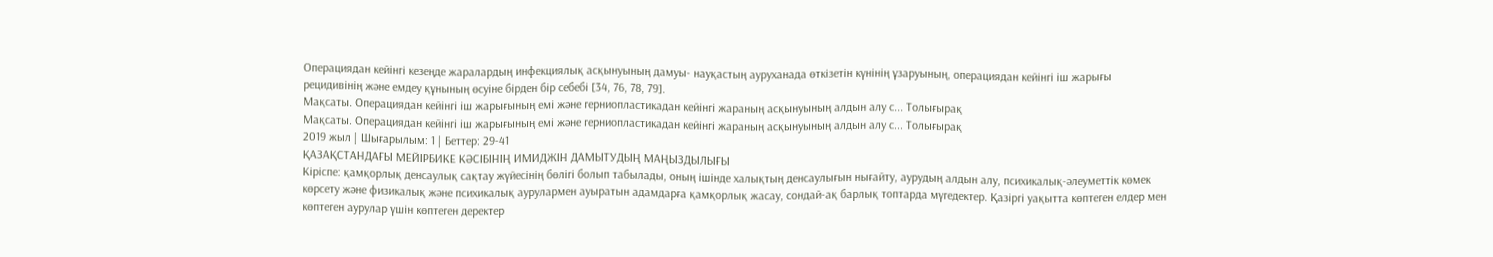Операциядан кейінгі кезеңде жаралардың инфекциялық асқынуының дамуы- науқастың ауруханада өткізетін күнінің ұзаруының, операциядан кейінгі іш жарығы рецидивінің және емдеу құнының өсуіне бірден бір себебі [34, 76, 78, 79].
Мақсаты. Операциядан кейінгі іш жарығының емі және герниопластикадан кейінгі жараның асқынуының алдын алу с... Толығырақ
Мақсаты. Операциядан кейінгі іш жарығының емі және герниопластикадан кейінгі жараның асқынуының алдын алу с... Толығырақ
2019 жыл | Шығарылым: 1 | Беттер: 29-41
ҚАЗАҚСТАНДАҒЫ МЕЙІРБИКЕ КӘСІБІНІҢ ИМИДЖІН ДАМЫТУДЫҢ МАҢЫЗДЫЛЫҒЫ
Кіріспе: қамқорлық денсаулық сақтау жүйесінің бөлігі болып табылады, оның ішінде халықтың денсаулығын нығайту, аурудың алдын алу, психикалық-әлеуметтік көмек көрсету және физикалық және психикалық аурулармен ауыратын адамдарға қамқорлық жасау, сондай-ақ барлық топтарда мүгедектер. Қазіргі уақытта көптеген елдер мен көптеген аурулар үшін көптеген деректер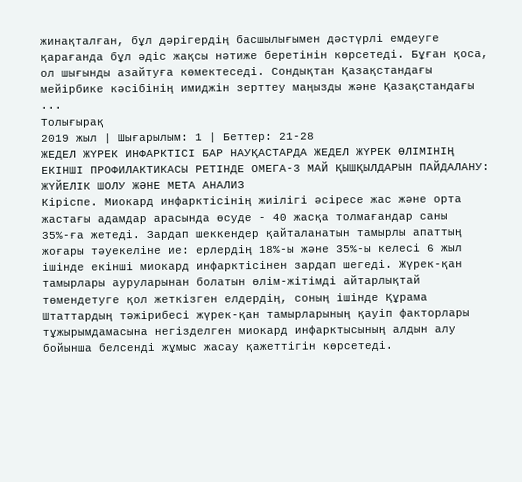жинақталған, бұл дəрігердің басшылығымен дәстүрлі емдеуге қарағанда бұл əдіс жақсы нәтиже беретінін көрсетеді. Бұған қоса, ол шығынды азайтуға көмектеседі. Сондықтан Қазақстандағы мейірбике кәсібінің имиджін зерттеу маңызды және Қазақстандағы ...
Толығырақ
2019 жыл | Шығарылым: 1 | Беттер: 21-28
ЖЕДЕЛ ЖҮРЕК ИНФАРКТІСІ БАР НАУҚАСТАРДА ЖЕДЕЛ ЖҮРЕК ӨЛІМІНІҢ ЕКІНШІ ПРОФИЛАКТИКАСЫ РЕТІНДЕ ОМЕГА-3 МАЙ ҚЫШҚЫЛДАРЫН ПАЙДАЛАНУ: ЖҮЙЕЛІК ШОЛУ ЖӘНЕ МЕТА АНАЛИЗ
Кіріспе. Миокард инфарктісінің жиілігі әсіресе жас және орта жастағы адамдар арасында өсуде - 40 жасқа толмағандар саны 35%-ға жетеді. Зардап шеккендер қайталанатын тамырлы апаттың жоғары тәуекеліне ие: ерлердің 18%-ы және 35%-ы келесі 6 жыл ішінде екінші миокард инфарктісінен зардап шегеді. Жүрек-қан тамырлары ауруларынан болатын өлім-жітімді айтарлықтай төмендетуге қол жеткізген елдердің, соның ішінде Құрама Штаттардың тәжірибесі жүрек-қан тамырларының қауіп факторлары тұжырымдамасына негізделген миокард инфарктысының алдын алу бойынша белсенді жұмыс жасау қажеттігін көрсетеді.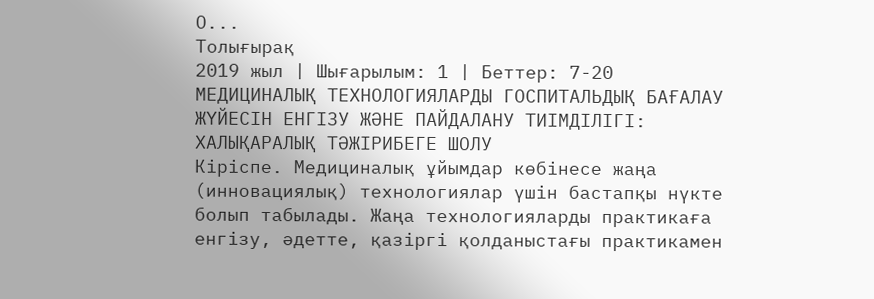О...
Толығырақ
2019 жыл | Шығарылым: 1 | Беттер: 7-20
МЕДИЦИНАЛЫҚ ТЕХНОЛОГИЯЛАРДЫ ГОСПИТАЛЬДЫҚ БАҒАЛАУ ЖҮЙЕСІН ЕНГІЗУ ЖӘНЕ ПАЙДАЛАНУ ТИІМДІЛІГІ: ХАЛЫҚАРАЛЫҚ ТӘЖІРИБЕГЕ ШОЛУ
Кіріспе. Медициналық ұйымдар көбінесе жаңа (инновациялық) технологиялар үшін бастапқы нүкте болып табылады. Жаңа технологияларды практикаға енгізу, әдетте, қазіргі қолданыстағы практикамен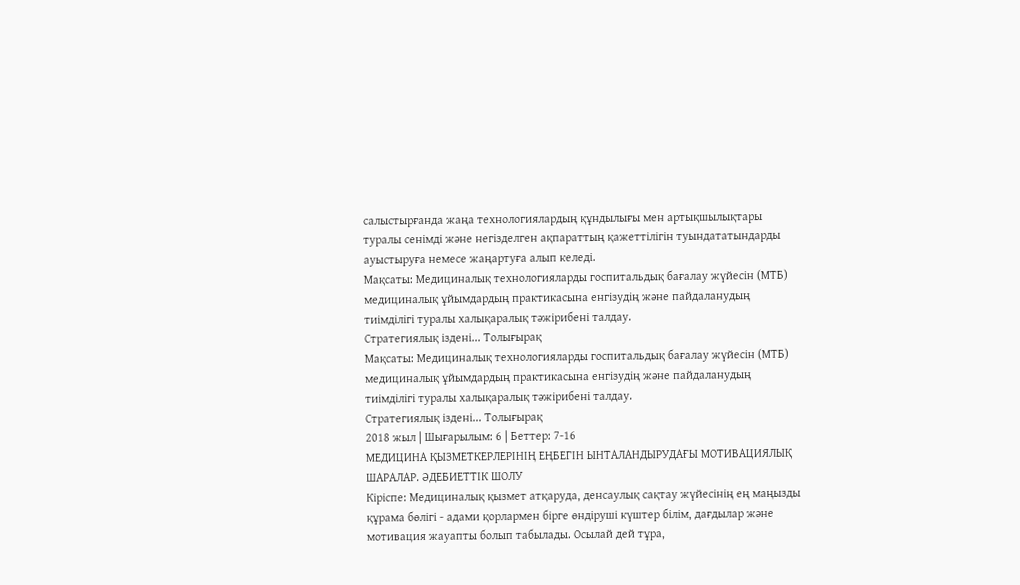салыстырғанда жаңа технологиялардың құндылығы мен артықшылықтары туралы сенімді және негізделген ақпараттың қажеттілігін туындататындарды ауыстыруға немесе жаңартуға алып келеді.
Мақсаты: Медициналық технологияларды госпитальдық бағалау жүйесін (МТБ) медициналық ұйымдардың практикасына енгізудің және пайдаланудың тиімділігі туралы халықаралық тәжірибені талдау.
Стратегиялық іздені... Толығырақ
Мақсаты: Медициналық технологияларды госпитальдық бағалау жүйесін (МТБ) медициналық ұйымдардың практикасына енгізудің және пайдаланудың тиімділігі туралы халықаралық тәжірибені талдау.
Стратегиялық іздені... Толығырақ
2018 жыл | Шығарылым: 6 | Беттер: 7-16
МЕДИЦИНА ҚЫЗМЕТКЕРЛЕРІНІҢ ЕҢБЕГІН ЫНТАЛАНДЫРУДАҒЫ МОТИВАЦИЯЛЫҚ ШАРАЛАР. ӘДЕБИЕТТІК ШОЛУ
Кіріспе: Медициналық қызмет атқаруда, денсаулық сақтау жүйесінің ең маңызды құрама бөлігі - адами қорлармен бірге өндіруші күштер білім, дағдылар және мотивация жауапты болып табылады. Осылай дей тұра,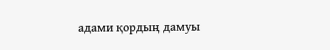адами қордың дамуы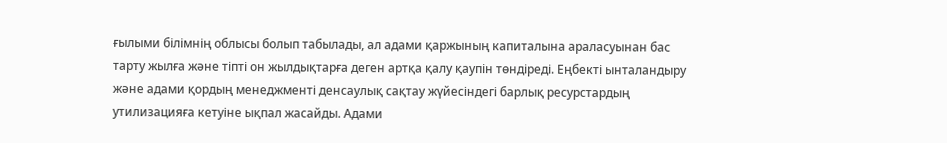ғылыми білімнің облысы болып табылады, ал адами қаржының капиталына араласуынан бас тарту жылға және тіпті он жылдықтарға деген артқа қалу қаупін төндіреді. Еңбекті ынталандыру және адами қордың менеджменті денсаулық сақтау жүйесіндегі барлық ресурстардың утилизацияға кетуіне ықпал жасайды. Адами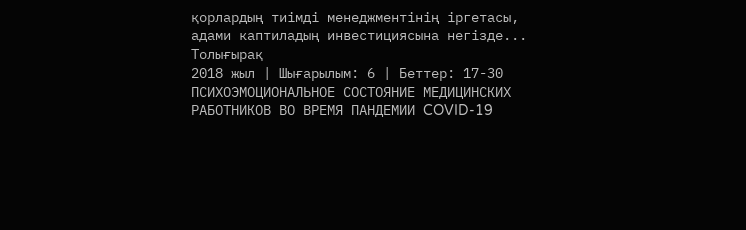қорлардың тиімді менеджментінің іргетасы, адами каптиладың инвестициясына негізде...
Толығырақ
2018 жыл | Шығарылым: 6 | Беттер: 17-30
ПСИХОЭМОЦИОНАЛЬНОЕ СОСТОЯНИЕ МЕДИЦИНСКИХ РАБОТНИКОВ ВО ВРЕМЯ ПАНДЕМИИ COVID-19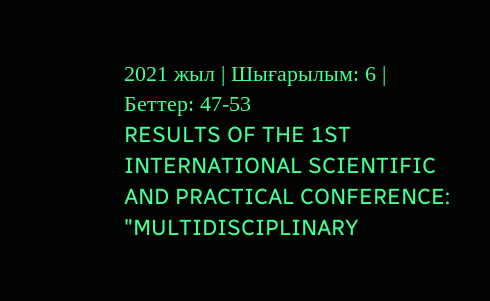2021 жыл | Шығарылым: 6 | Беттер: 47-53
RESULTS OF THE 1ST INTERNATIONAL SCIENTIFIC AND PRACTICAL CONFERENCE: "MULTIDISCIPLINARY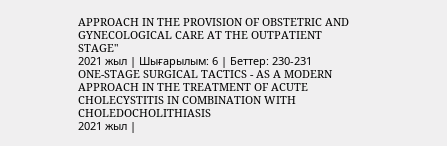APPROACH IN THE PROVISION OF OBSTETRIC AND GYNECOLOGICAL CARE AT THE OUTPATIENT STAGE"
2021 жыл | Шығарылым: 6 | Беттер: 230-231
ONE-STAGE SURGICAL TACTICS - AS A MODERN APPROACH IN THE TREATMENT OF ACUTE CHOLECYSTITIS IN COMBINATION WITH CHOLEDOCHOLITHIASIS
2021 жыл |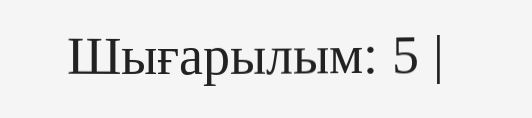Шығарылым: 5 |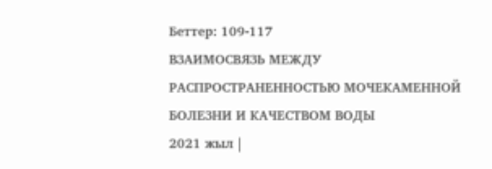Беттер: 109-117
ВЗАИМОСВЯЗЬ МЕЖДУ РАСПРОСТРАНЕННОСТЬЮ МОЧЕКАМЕННОЙ БОЛЕЗНИ И КАЧЕСТВОМ ВОДЫ
2021 жыл |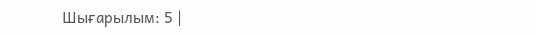Шығарылым: 5 |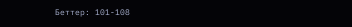Беттер: 101-108